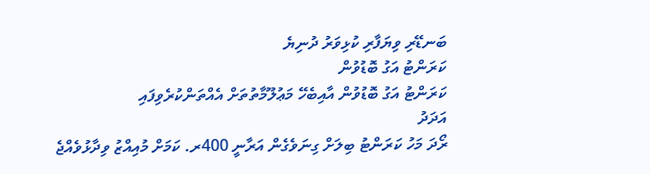ބަނޑޭރި ވިޔަފާރި ކުޅިވަރު ދުނިޔެ
ކަރަންޓު އަގު ބޮޑުވުން
ކަރަންޓު އަގު ބޮޑުވުން އާއިބެހޭ މަޢުލޫމާތުތަށް އެއްތަންކުރެވިފައި
އަދަދު
ރޯދަ މަހު ކަރަންޓު ބިލަށް ގިނަވެގެން އަރާނީ 400ރ. ކަމަށް މުއިއްޒު ވިދާޅުވެއްޖެ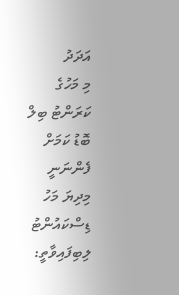އަދަދު
މި މަހުގެ ކަރަންޓު ބިލް ބޮޑު ކަމަށް ފެންނަނީ މިދިޔަ މަހު ޑިސްކައުންޓު ލިބިފައިވާތީ: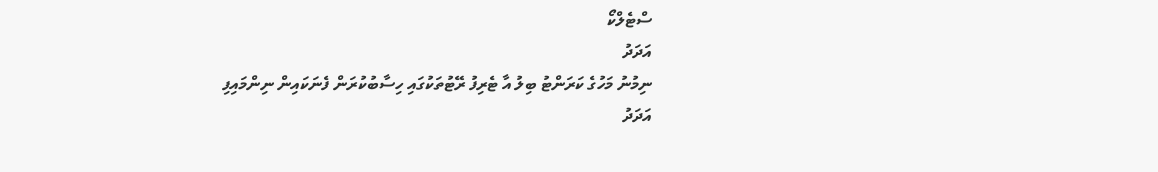ސްޓެލްކޯ
އަދަދު
ނިމުނު މަހުގެ ކަރަންޓު ބިލު އާ ޓެރިފު ރޭޓުތަކުގައި ހިސާބުކުރަން ފެނަކައިން ނިންމައިފި
އަދަދު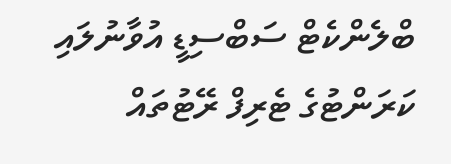ބްލެންކެޓް ސަބްސިޑީ އުވާނުލައި ކަރަންޓުގެ ޓެރިފް ރޭޓުތައް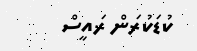ކުޑަކުރަން ރައީސް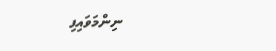ނިންމަވައިފި